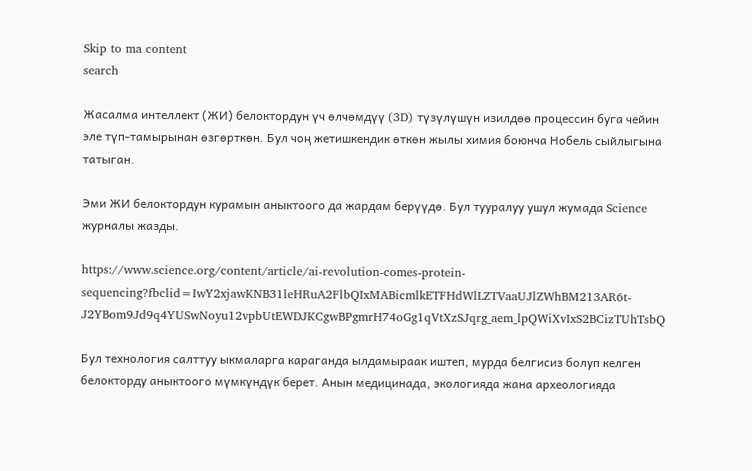Skip to ma content
search

Жасалма интеллект (ЖИ) белоктордун үч өлчөмдүү (3D) түзүлүшүн изилдөө процессин буга чейин эле түп-тамырынан өзгөрткөн. Бул чоң жетишкендик өткөн жылы химия боюнча Нобель сыйлыгына татыган.

Эми ЖИ белоктордун курамын аныктоого да жардам берүүдө. Бул тууралуу ушул жумада Science журналы жазды.

https://www.science.org/content/article/ai-revolution-comes-protein-sequencing?fbclid=IwY2xjawKNB31leHRuA2FlbQIxMABicmlkETFHdWlLZTVaaUJlZWhBM213AR6t-J2YBom9Jd9q4YUSwNoyu12vpbUtEWDJKCgwBPgmrH74oGg1qVtXzSJqrg_aem_lpQWiXvIxS2BCizTUhTsbQ

Бул технология салттуу ыкмаларга караганда ылдамыраак иштеп, мурда белгисиз болуп келген белокторду аныктоого мүмкүндүк берет. Анын медицинада, экологияда жана археологияда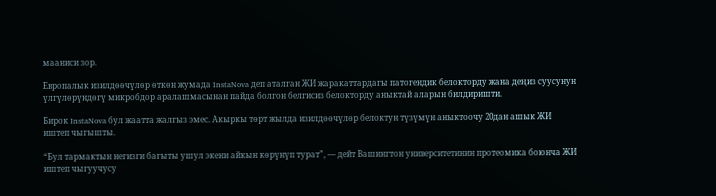мааниси зор.

Европалык изилдөөчүлөр өткөн жумада InstaNova деп аталган ЖИ жаракаттардагы патогендик белокторду жана деңиз суусунун үлгүлөрүндөгү микробдор аралашмасынан пайда болгон белгисиз белокторду аныктай аларын билдиришти.

Бирок InstaNova бул жаатта жалгыз эмес. Акыркы төрт жылда изилдөөчүлөр белоктун түзүмүн аныктоочу 20дан ашык ЖИ иштеп чыгышты.

“Бул тармактын негизги багыты ушул экени айкын көрүнүп турат”, — дейт Вашингтон университетинин протеомика боюнча ЖИ иштеп чыгуучусу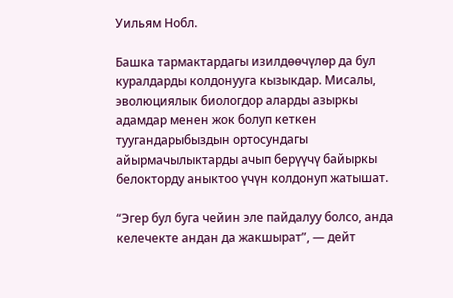Уильям Нобл.

Башка тармактардагы изилдөөчүлөр да бул куралдарды колдонууга кызыкдар. Мисалы, эволюциялык биологдор аларды азыркы адамдар менен жок болуп кеткен туугандарыбыздын ортосундагы айырмачылыктарды ачып берүүчү байыркы белокторду аныктоо үчүн колдонуп жатышат.

“Эгер бул буга чейин эле пайдалуу болсо, анда келечекте андан да жакшырат”, — дейт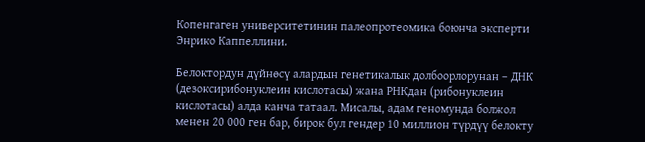Копенгаген университетинин палеопротеомика боюнча эксперти Энрико Каппеллини.

Белоктордун дүйнөсү алардын генетикалык долбоорлорунан – ДНК (дезоксирибонуклеин кислотасы) жана РНКдан (рибонуклеин кислотасы) алда канча татаал. Мисалы, адам геномунда болжол менен 20 000 ген бар, бирок бул гендер 10 миллион түрдүү белокту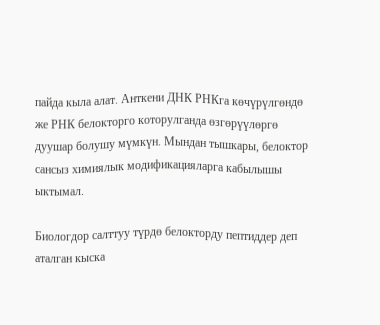пайда кыла алат. Анткени ДНК РНКга көчүрүлгөндө же РНК белокторго которулганда өзгөрүүлөргө дуушар болушу мүмкүн. Мындан тышкары, белоктор сансыз химиялык модификацияларга кабылышы ыктымал.

Биологдор салттуу түрдө белокторду пептиддер деп аталган кыска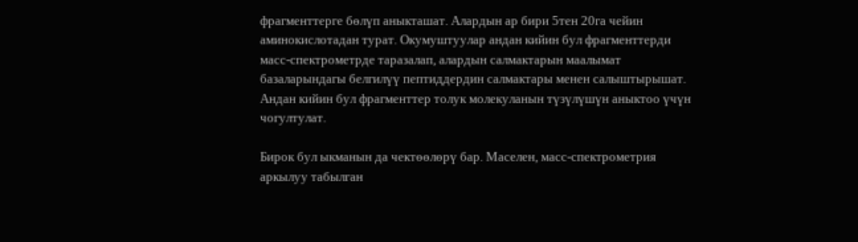фрагменттерге бөлүп аныкташат. Алардын ар бири 5тен 20га чейин аминокислотадан турат. Окумуштуулар андан кийин бул фрагменттерди масс-спектрометрде таразалап, алардын салмактарын маалымат базаларындагы белгилүү пептиддердин салмактары менен салыштырышат. Андан кийин бул фрагменттер толук молекуланын түзүлүшүн аныктоо үчүн чогултулат.

Бирок бул ыкманын да чектөөлөрү бар. Маселен, масс-спектрометрия аркылуу табылган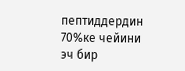пептиддердин 70%ке чейини эч бир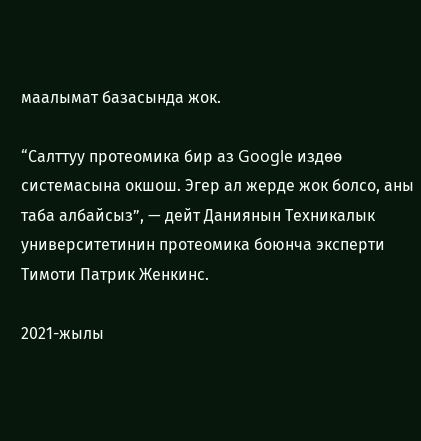маалымат базасында жок.

“Салттуу протеомика бир аз Google издөө системасына окшош. Эгер ал жерде жок болсо, аны таба албайсыз”, — дейт Даниянын Техникалык университетинин протеомика боюнча эксперти Тимоти Патрик Женкинс.

2021-жылы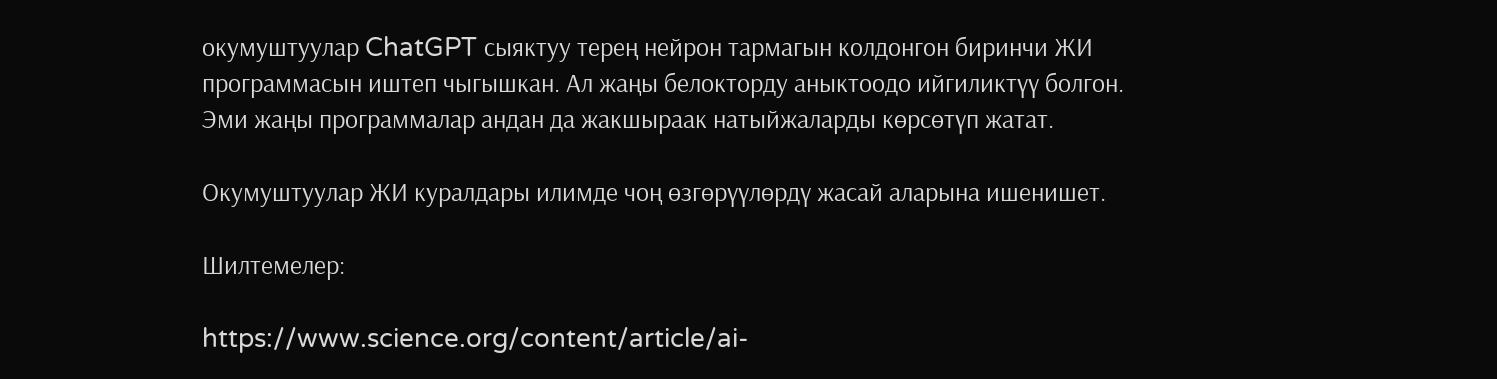окумуштуулар ChatGPT сыяктуу терең нейрон тармагын колдонгон биринчи ЖИ программасын иштеп чыгышкан. Ал жаңы белокторду аныктоодо ийгиликтүү болгон. Эми жаңы программалар андан да жакшыраак натыйжаларды көрсөтүп жатат.

Окумуштуулар ЖИ куралдары илимде чоң өзгөрүүлөрдү жасай аларына ишенишет.

Шилтемелер:

https://www.science.org/content/article/ai-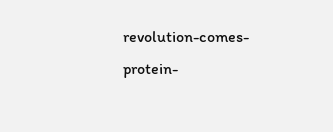revolution-comes-protein-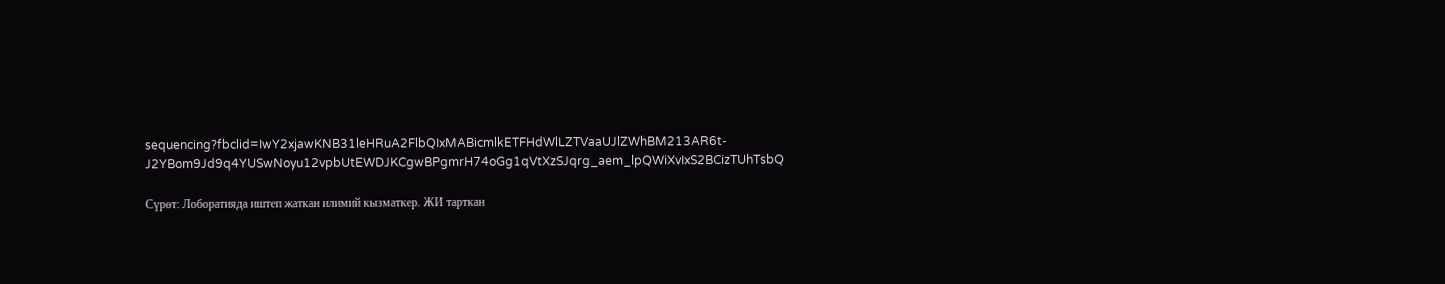sequencing?fbclid=IwY2xjawKNB31leHRuA2FlbQIxMABicmlkETFHdWlLZTVaaUJlZWhBM213AR6t-J2YBom9Jd9q4YUSwNoyu12vpbUtEWDJKCgwBPgmrH74oGg1qVtXzSJqrg_aem_lpQWiXvIxS2BCizTUhTsbQ

Сүрөт: Лоборатияда иштеп жаткан илимий кызматкер. ЖИ тарткан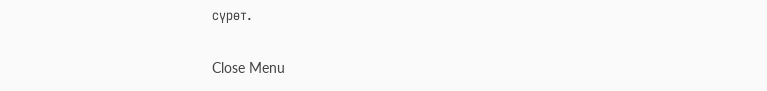сүрөт.

Close Menu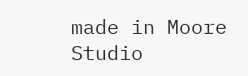made in Moore Studio